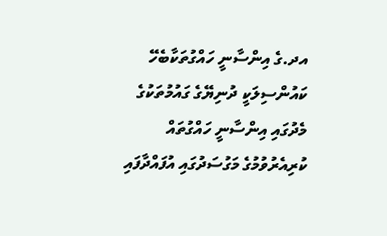އދ.ގެ އިންސާނީ ހައްގުތަކާބެހޭ ކައުންސިލަކީ ދުނިޔޭގެ ގައުމުތަކުގެ މެދުގައި އިންސާނީ ހައްގުތައް ކުރިއެރުވުމުގެ މަގުސަދުގައި އުފައްދާފައި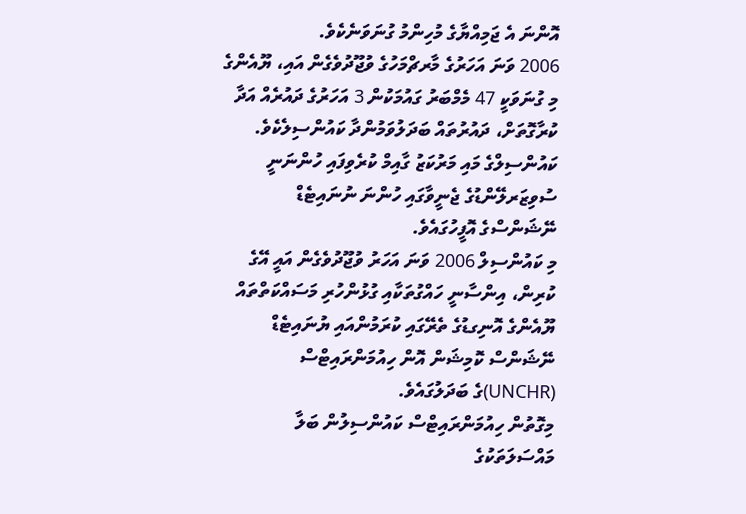އޮންނަ އެ ޖަމިއްޔާގެ މުހިންމު ގުނަވަނެކެވެ.
2006 ވަނަ އަހަރުގެ މާރޗްމަހުގެ ވުޖޫދުވެގެން އައި، ޔޫއެންގެ މި ގުނަވަކީ 47 މެމްބަރު ގައުމަކުން 3 އަހަރުގެ ދައުރެއް އަދާ ކުރާގޮތަށް، ދައުރުތައް ބަދަލުވަމުންދާ ކައުންސިލެކެވެ. ކައުންސިލްގެ މައި މަރުކަޒު ގާއިމް ކުރެވިފައި ހުންނަނީ ސުވިޒަރލޭންޑުގެ ޖެނީވާގައި ހުންނަ ނުނައިޓެޑް ނޭޝަންސްގެ އޮފީހުގައެވެ.
މި ކައުންސިލް 2006 ވަނަ އަހަރު ވުޖޫދުވެގެން އައީ އޭގެ ކުރިން، އިންސާނީ ހައްގުތަކާއި ގުޅުންހުރި މަސައްކަތްތައް ޔޫއެންގެ އޮނިގޑުގެ ތެރޭގައި ކުރަމުންއައި ޔުނައިޓެޑް ނޭޝަންސް ކޮމިޝަން އޮން ހިއުމަންރައިޓްސް (UNCHR)ގެ ބަދަލުގައެވެ.
މިގޮތުން ހިއުމަންރައިޓްސް ކައުންސިލުން ބަލާ މައްސަލަތަކުގެ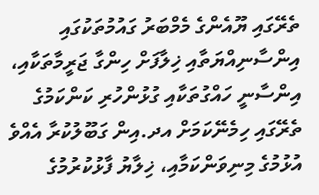ތެރޭގައި ޔޫއެންގެ މެމްބަރު ގައުމުތަކުގައި އިންސާނިއްޔަތާއި ޚިލާފަށް ހިންގާ ޖަރީމާތަކާއި، އިންސާނީ ހައްގުތަކާއި ގުޅުންހުރި ކަންކަމުގެ ތެރޭގައި ހިމެނޭކަމަށް އދ.އިން ގަބޫލުކުރާ އެއްވެ އުޅުމުގެ މިނިވަންކަމާއި، ޚިލާޔު ފާޅުކުރުމުގެ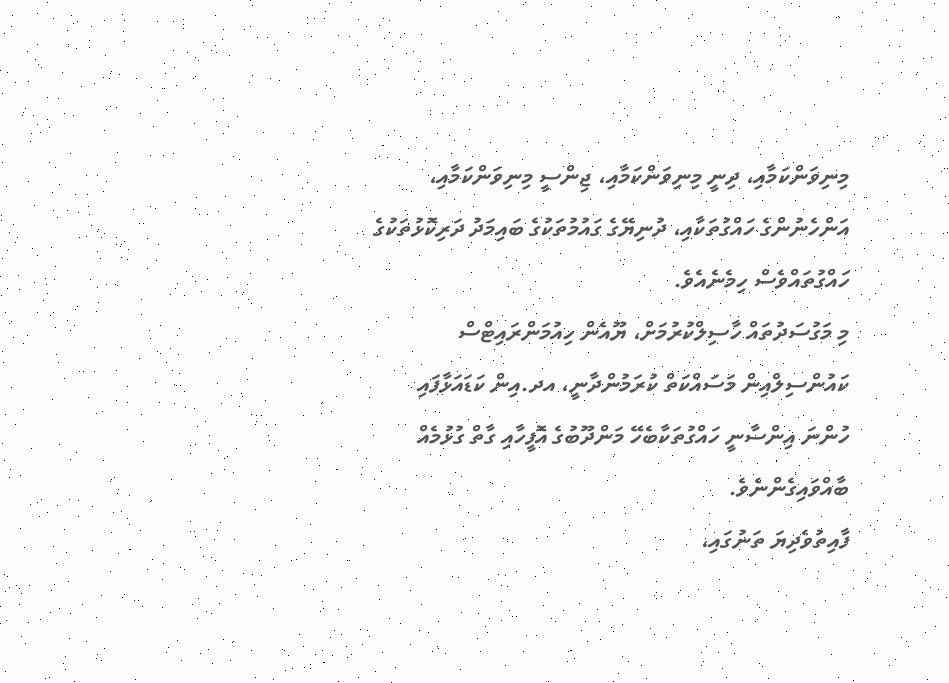މިނިވަންކަމާއި، ދިނީ މިނިވަންކަމާއި، ޖިންސީ މިނިވަންކަމާއި، އަންހެނުންގެ ހައްގުތަކާއި، ދުނިޔޭގެ ގައުމުތަކުގެ ބައިމަދު ދަރިކޮޅުތަކުގެ ހައްގުތައްވެސް ހިމެނެއެވެ.
މި މަގުސަދުތައް ހާސިލްކުރުމަށް، ޔޫއެން ހިއުމަންރައިޓްސް ކައުންސިލްއިން މަސައްކަތް ކުރަމުންދާނީ، އދ.އިން ކަޑައަޅާފައި ހުންނަ އިންސާނީ ހައްގުތަކާބެހޭ މަންދޫބުގެ އޮފީހާއި ގާތް ގުޅުމެއް ބާއްވައިގެންނެވެ.
ފާއިތުވެދިޔަ ތަނުގައި،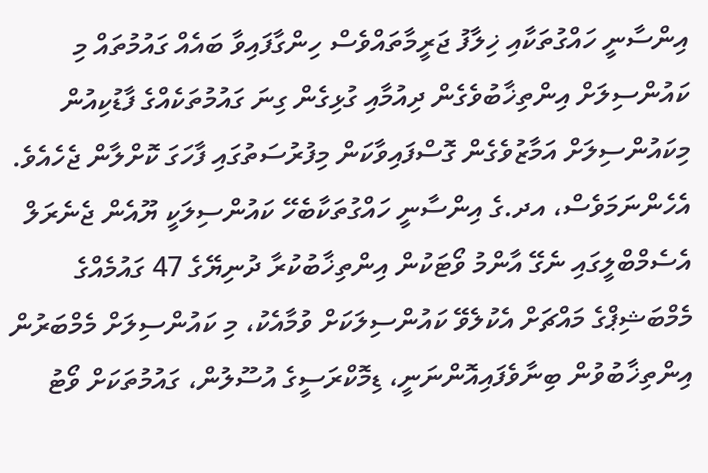އިންސާނީ ހައްގުތަކާއި ޚިލާފު ޖަރީމާތައްވެސް ހިންގާފައިވާ ބައެއް ގައުމުތައް މި ކައުންސިލަށް އިންތިޚާބުވެގެން ދިއުމާއި ގުޅިގެން ގިނަ ގައުމުތަކެއްގެ ފާޑުކިއުން މިކައުންސިލަށް އަމާޒުވެގެން ގޮސްފައިވާކަން މިފުރުސަތުގައި ފާހަގަ ކޮށްލާން ޖެހެއެވެ.
އެހެންނަމަވެސް، އދ.ގެ އިންސާނީ ހައްގުތަކާބެހޭ ކައުންސިލަކީ ޔޫއެން ޖެނެރަލް އެސެމްބްލީގައި ނެގޭ އާންމު ވޯޓަކުން އިންތިޚާބުކުރާ ދުނިޔޭގެ 47 ގައުމެއްގެ މެމްބަޝިޕްގެ މައްޗަށް އެކުލެވޭ ކައުންސިލަކަށް ވުމާއެކު، މި ކައުންސިލަށް މެމްބަރުން އިންތިޚާބުވުން ބިނާވެފައިއޮންނަނީ، ޑިމޮކްރަސީގެ އުސޫލުން، ގައުމުތަކަށް ވޯޓު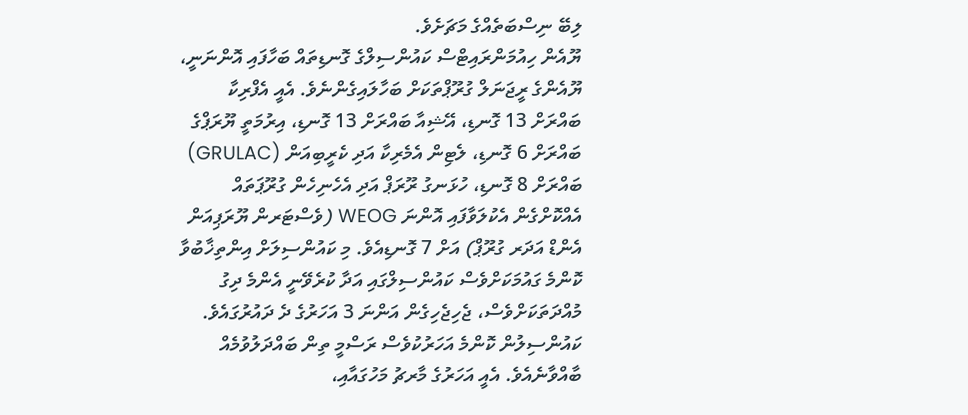ލިބޭ ނިސްބަތެއްގެ މަޗަށެވެ.
ޔޫއެން ހިއުމަންރައިޓްސް ކައުންސިލްގެ ގޮނޑިތައް ބަހާފައި އޮންނަނީ، ޔޫއެންގެ ރީޖަނަލް ގުރޫޕްތަކަށް ބަހާލައިގެންނެވެ. އެއީ އެފްރިކާ ބައްރަށް 13 ގޮނޑި، އޭޝިއާ ބައްރަށް 13 ގޮނޑި، އިރުމަތީ ޔޫރަޕްގެ ބައްރަށް 6 ގޮނޑި، ލެޓިން އެމެރިކާ އަދި ކެރީބިއަން (GRULAC) ބައްރަށް 8 ގޮނޑި، ހުޅަނގު ރޫރަޕް އަދި އެހެނިހެން ގުރޫޕަތައް އެއްކޮށްގެން އެކުލަވާފައި އޮންނަ WEOG (ވެސްޓަރން ޔޫރަޕިއަން އެންޑް އަދަރ ގުރޫޕް) އަށް 7 ގޮނޑިއެވެ. މި ކައުންސިލަށް އިންތިޚާބުވާ ކޮންމެ ގައުމަކަށްވެސް ކައުންސިލްގައި އަދާ ކުރެވޭނީ އެންމެ ދިގު މުއްދަތަކަށްވެސް، ޖެހިޖެހިގެން އަންނަ 3 އަހަރުގެ ދެ ދައުރުގައެވެ.
ކައުންސިލުން ކޮންމެ އަހަރުކުވެސް ރަސްމީ ތިން ބައްދަލުވުމެއް ބާއްވާނެއެވެ. އެއީ އަހަރުގެ މާރޗު މަހުގައާއި،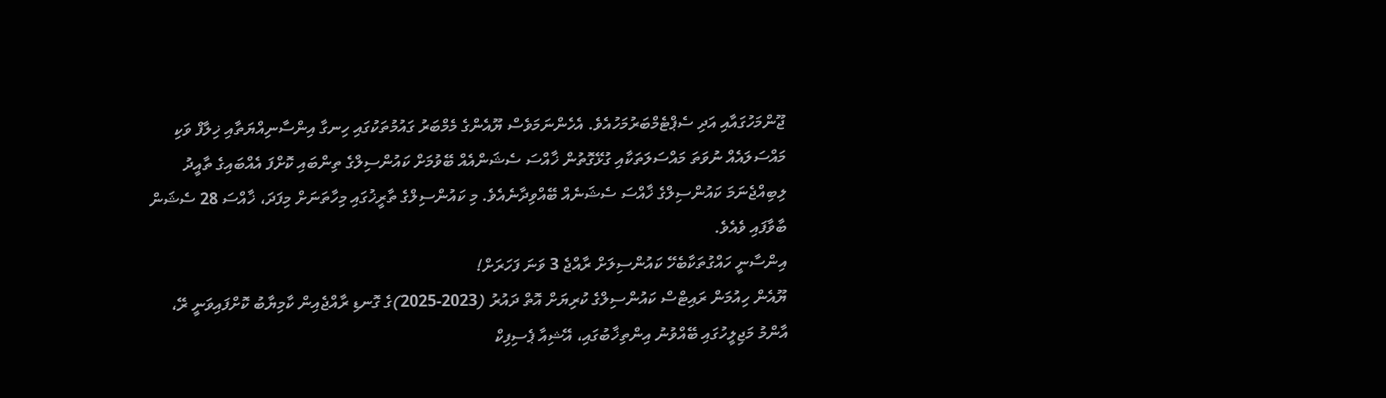ޖޫންމަހުގައާއި އަދި ސެޕްޓެމްބަރުމަހުއެވެ. އެހެންނަމަވެސް ޔޫއެންގެ މެމްބަރު ގައުމުތަކުގައި ހިނގާ އިންސާނިއްޔަތާއި ޚިލާފް ވަކި މައްސަލައެއް ނުވަތަ މައްސަލަތަކާއި ގުޅޭގޮތުން ޚާއްސަ ސެޝަންއެއް ބޭވުމަށް ކައުންސިލްގެ ތިންބައި ކޮށްފަ އެއްބައިގެ ތާއީދު ލިބިއްޖެނަމަ ކައުންސިލްގެ ޚާއްސަ ސެޝަނެއް ބޭއްވިދާނެއެވެ. މި ކައުންސިލްގެ ތާރީޚުގައި މިހާތަނަށް މިފަދަ، ޚާއްސަ 28 ސެޝަން ބާވާފައި ވެއެވެ.
އިންސާނީ ހައްގުތަކާބެހޭ ކައުންސިލަށް ރާއްޖެ 3 ވަނަ ފަހަރަށް!
ޔޫއެން ހިއުމަން ރައިޓްސް ކައުންސިލްގެ ކުރިޔަށް އޮތް ދައުރު (2023-2025)ގެ ގޮނޑި ރާއްޖެއިން ކާމިޔާބު ކޮށްފައިވަނީ ރޭ، އާންމު މަޖިލީހުގައި ބޭއްވުނު އިންތިޚާބުގައި، އޭޝިއާ ޕެސިފިކް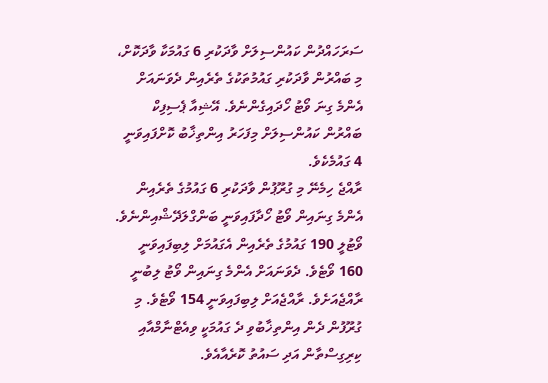ސަރަހައްދުން ކައުންސިލަށް ވާދަކުރި 6 ގައުމަކާ ވާދަކޮށް، މި ބައްރުން ވާދަކުރި ގައުމުތަކުގެ ތެރެއިން ދެވަނައަށް އެންމެ ގިނަ ވޯޓު ހޯދައިގެންނެވެ. އޭޝިއާ ޕެސިފިކް ބައްރުން ކައުންސިލަށް މިފަހަރު އިންތިޚާބު ކޮށްފައިވަނީ 4 ގައުމެކެވެ.
ރާއްޖެ ހިމެނޭ މި ގުރޫޕުން ވާދަކުރި 6 ގައުމުގެ ތެރެއިން އެންމެ ގިނައިން ވޯޓު ހޯދާފައިވަނީ ބަންގްލަދޭޝްއިންނެވެ. ވޯޓުލީ 190 ގައުމުގެ ތެރެއިން އެގައުމަށް ލިބިފައިވަނީ 160 ވޯޓެވެ. ދެވަނައަށް އެންމެ ގިނައިން ވޯޓު ލިބުނީ ރާއްޖެއަށެވެ. ރާއްޖެއަށް ލިބިފައިވަނީ 154 ވޯޓެވެ. މި ގުރޫފުން ދެން އިންތިޚާބުވި ދެ ގައުމަކީ ވިއެޓްނާމްއާއި ކިރިގިސްތާން އަދި ސައުތު ކޮރެއާއެވެ.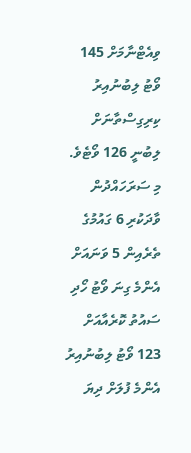ވިއެޓްނާމަށް 145 ވޯޓު ލިބުނުއިރު ކިރިގިސްތާނަށް ލިބުނީ 126 ވޯޓެވެ. މި ސަރަހައްދުން ވާދަކުރި 6 ގައުމުގެ ތެރެއިން 5 ވަނައަށް އެންމެ ގިނަ ވޯޓު ހޯދި ސައުތު ކޮރެއާއަށް 123 ވޯޓު ލިބުނުއިރު އެންމެ ފުލަށް ދިޔަ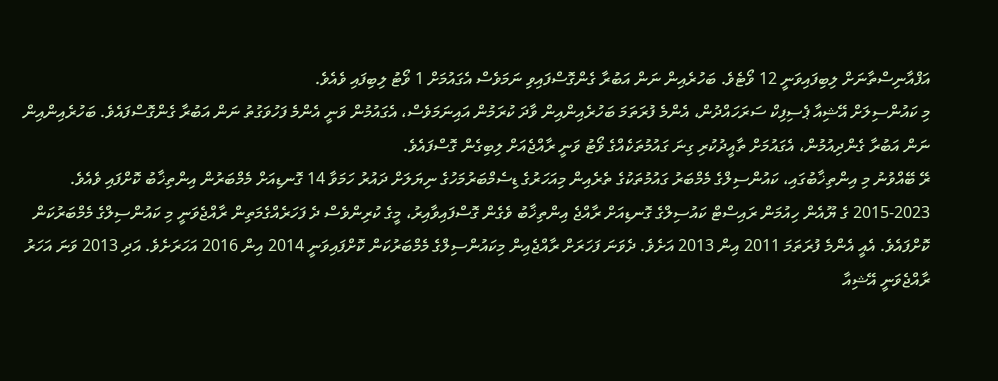އަފްއާނިސްތާނަށް ލިބިފައިވަނީ 12 ވޯޓެވެ. ބަހުރެއިން ނަން އަބުރާ ގެންގޮސްފައިވި ނަމަވެސް އެގައުމަށް 1 ވޯޓު ލިބިފައި ވެއެވެ.
މި ކައުންސިލަށް އޭޝިއާ ޕެސިފިކް ސަރަހައްދުން، އެންމެ ފުރަތަމަ ބަހުރެއިންއިން ވާދަ ކުރަމުން އައިނަމަވެސް، އެގައުމުން ވަނީ އެންމެ ފަހުވަގުތު ނަން އަބުރާ ގެންގޮސްފައެވެ. ބަހުރެއިންއިން ނަން އަބުރާ ގެންދިއުމުން، އެގައުމަށް ތާއީދުކުރި ގިނަ ގައުމުތަކެއްގެ ވޯޓު ވަނީ ރާއްޖެއަށް ލިބިގެން ގޮސްފައެވެ.
ރޭ ބޭއްވުނު މި އިންތިޚާބުގައި، ކައުންސިލްގެ މެމްބަރު ގައުމުތަކުގެ ތެރެއިން މިއަހަރުގެ ޑިސެމްބަރުމަހުގެ ނިޔަލަށް ދައުރު ހަމަވާ 14 ގޮނޑިއަށް މެމްބަރުން އިންތިޚާބު ކޮށްފައި ވެއެވެ.
2015-2023 ގެ ޔޫއެން ހިއުމަން ރައިސްޓް ކައުސިލްގެ ގޮނޑިއަށް ރާއްޖެ އިންތިޚާބު ވެގެން ގޮސްފައިވާއިރު، މީގެ ކުރިންވެސް ދެ ފަހަރެއްގެމަތިން ރާއްޖެވަނީ މި ކައުންސިލްގެ މެމްބަރުކަން ކޮށްފައެވެ. އެއީ އެންމެ ފުރަތަމަ 2011 އިން 2013 އަށެވެ. ދެވަނަ ފަހަރަށް ރާއްޖެއިން މިކައުންސިލްގެ މެމްބަރުކަން ކޮށްފައިވަނީ 2014 އިން 2016 އަހަރަށެވެ. އަދި 2013 ވަނަ އަހަރު ރާއްޖެވަނީ އޭޝިއާ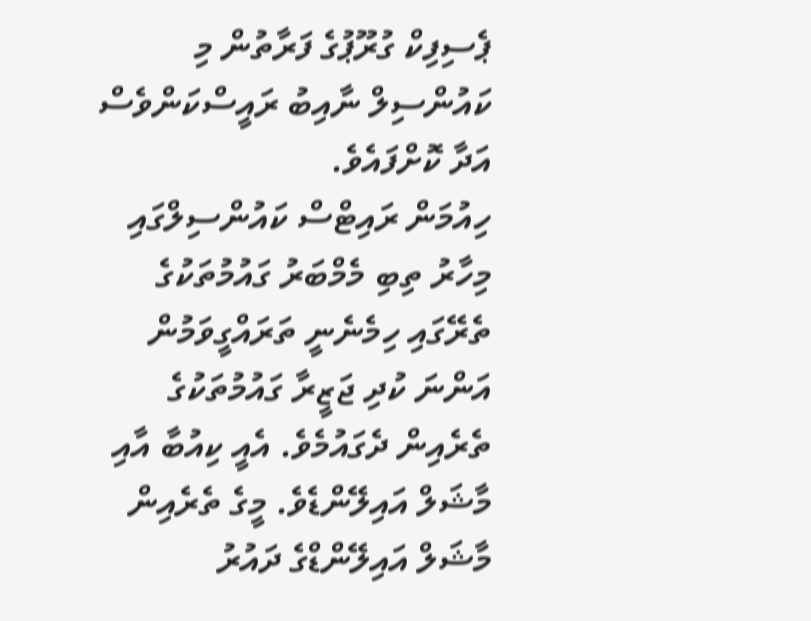ޕެސިފިކް ގުރޫޕުގެ ފަރާތުން މި ކައުންސިލް ނާއިބު ރައީސްކަންވެސް އަދާ ކޮށްފައެވެ.
ހިއުމަން ރައިޓްސް ކައުންސިލްގައި މިހާރު ތިބި މެމްބަރު ގައުމުތަކުގެ ތެރޭގައި ހިމެނެނީ ތަރައްގީވަމުން އަންނަ ކުދި ޖަޒީރާ ގައުމުތަކުގެ ތެރެއިން ދެގައުމެވެ. އެއީ ކިއުބާ އާއި މާޝަލް އައިލޭންޑެވެ. މީގެ ތެރެއިން މާޝަލް އައިލޭންޑްގެ ދައުރު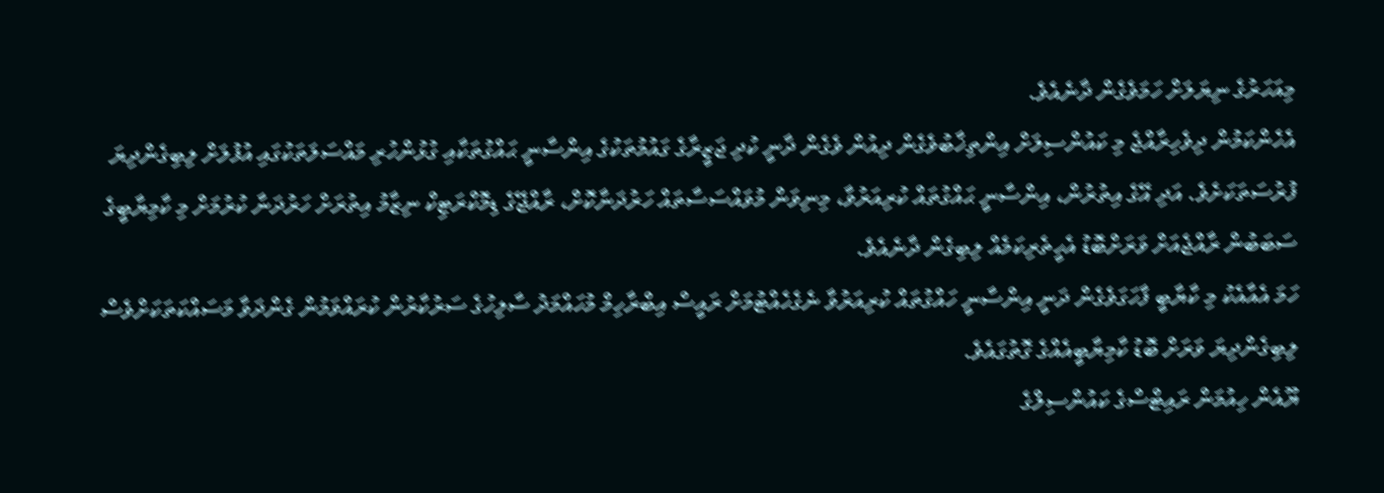މިއަހަރުގެ ނިޔަލަށް ހަމަވެގެން ދާނެއެވެ.
އެހެންކަމުން ދިވެހިރާއްޖެ މި ކައުންސިލަށް އިންތިޚާބުވެގެން ދިއުން ވެގެން ދާނީ ކުދި ޖަޒީރާގެ ގައުމުތަކުގެ އިންސާނީ ޙައްގުތަކާއި ގުޅުންހުރި މައްސަލަތަކުގައި އުފުލަށް ލިބިގެންދިޔަ ފުރުސަތަކަށެވެ. އަދި އޭގެ އިތުރުން، އިންސާނީ ޙައްގުތައް ކުރިއަރުވާ، މިނިވަން މުވައްސަސާތައް ހަރުދަނާކޮށް، ރާއްޖޭގެ ޑިމޮކްރަޓިކް ނިޒާމު އިތުރަށް ހަރުދަނާ ކުރުމަށް މި ކާމިޔާބީގެ ސަބަބުން ރާއްޖެއަށް ވަރަށްބޮޑު އެހީތެރިކަމެއް ލިބިގެން ދާނެއެވެ.
ހަމަ އެއާއެކު މި ކާޔާބީ ފާހަގަވެގެން ދަނީ އިންސާނީ ހައްގުތައް ކުރިއަރުވާ ނެގެހެއްޓުމަށް ރައީސް އިބްރާހިމް މުހައްމަދު ސާލިހުގެ ސަރުކާރުން ކުރައްވަމުން ގެންދަވާ މަސައްކަތަކަށްވެސް ލިބިގެންދިޔަ ވަރަށް ބޮޑު ކާމިޔާބީއެއްގެ ގޮތުގައެވެ.
ޔޫއެން ހިއުމަން ރައިޓްސްގެ ކައުންސިލްގެ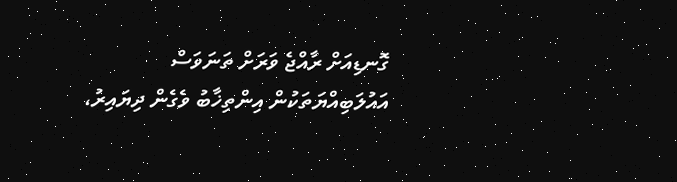ގޮނޑިއަށް ރާއްޖެ ވަރަށް ތަނަވަސް އައުލަބިއްޔަތަކުން އިންތިޚާބު ވެގެން ދިޔައިރު،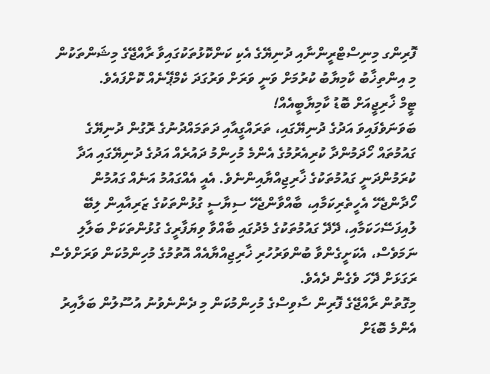ފޮރިންގ މިނިސްޓްރީންނާއި ދުނިޔޭގެ އެކި ކަންކޮޅުތަކުގައިވާ ރާއްޖޭގެ މިޝަންތަކުން މި އިންތިޚާބު ކާމިޔާބު ކުރުމަށް ވަނީ ވަރަށް ވަރުގަދަ ކެމްޕޭނެއް ކޮށްފައެވެ.
ޓީމް ޚާރިޖީއަށް ބޮޑު ކާމިޔާބީއެއް!
ބަވަނަވެފައިވަ އަދުގެ ދުނިޔޭގައި، ތަރައްގީއާއި ދަތަމައްދުނުގެ ރޮގުން ދުނިޔޭގެ ގައުމުތައް ހޯދަމުންދާ ކުރިއެރުމުގެ އެންމެ މުހިންމު ދައުރެއް އަދުގެ ދުނިޔޭގައި އަދާ ކުރަމުންދަނީ ގައުމުތަކުގެ ޚާރިޖިއްޔާއިންނެވެ. އެއީ އެއްގައުމު އަނެއް ގައުމުން ހޯދާންޖެހޭ އެހީތެރިކަމާއި، ބާއްވާންޖެހޭ ސިޔާސީ ގުޅުންތަކުގެ ޒަރިއާއިން ލިބޭ ލުއިފަސޭހަކަމާއި، ދޭދޭ ގައުމުތަކުގެ މެދުގައި ބާއްވާ ވިޔަފާރީގެ ގުޅުންތަކަށް ބަލާލި ނަމަވެސް، އެކަށީގެންވާ ބުންވަރުހުރި ޚާރިޖިއްޔާއެއް އޮތުމުގެ މުހިންމުކަން ވަރަށްވެސް ރަގަޅަށް ދޭހަ ވެގެން ދެއެވެ.
މިގޮތުން ރާއްޖޭގެ ފޮރިން ސާވިސްގެ މުހިންމުކަން މި ދެންނެވުނު އުސޫލުން ބަލާއިރު އެންމެ ބޮޑަށް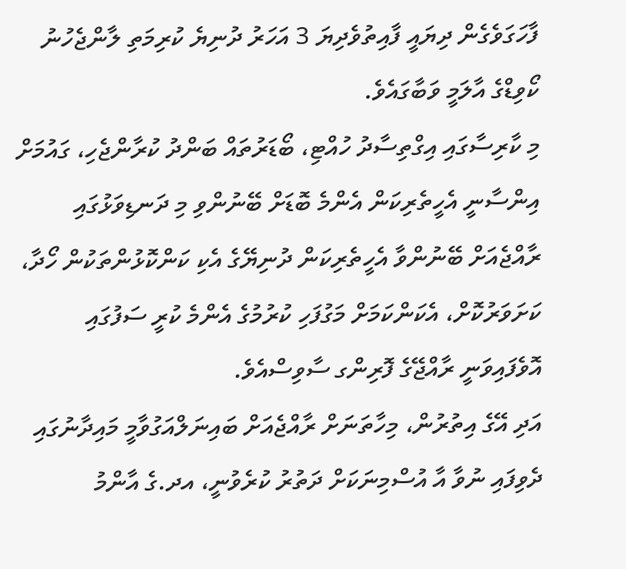ފާހަގަވެގެން ދިޔައީ ފާއިތުވެދިޔަ 3 އަހަރު ދުނިޔެ ކުރިމަތި ލާންޖެހުނު ކޯވިޑްގެ އާލަމީ ވަބާގައެވެ.
މި ކާރިސާގައި އިގްތިސާދު ހުއްޓި، ބޯޑަރުތައް ބަންދު ކުރާންޖެހި، ގައުމަށް އިންސާނީ އެހީތެރިކަން އެންމެ ބޮޑަށް ބޭނުންވި މި ދަނޑިވަޅުގައި ރާއްޖެއަށް ބޭނުންވާ އެހީތެރިކަން ދުނިޔޭގެ އެކި ކަންކޮޅުންތަކުން ހޯދާ، ކަށަވަރުކޮށް، އެކަންކަމަށް މަގުފަހި ކުރުމުގެ އެންމެ ކުރީ ސަފުގައި އޮވެފައިވަނީ ރާއްޖޭގެ ފޮރިންގ ސާވިސްއެވެ.
އަދި އޭގެ އިތުރުން، މިހާތަނަށް ރާއްޖެއަށް ބައިނަލްއަގުވާމީ މައިދާނުގައި ދެވިފައި ނުވާ އާ އުސްމިނަކަށް ދަތުރު ކުރެވުނީ، އދ.ގެ އާންމު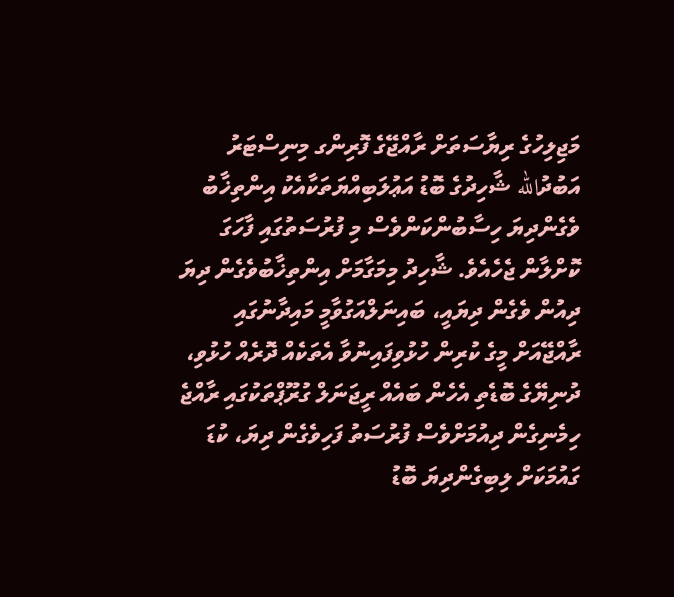މަޖިލިހުގެ ރިޔާސަތަށް ރާއްޖޭގެ ފޮރިންގ މިނިސްޓަރު އަބުދުالله ޝާހިދުގެ ބޮޑު އަޢުލަބިއްޔަތަކާއެކު އިންތިޚާބު ވެގެންދިޔަ ހިސާބުންކަންވެސް މި ފުރުސަތުގައި ފާހަގަ ކޮށްލާން ޖެހެއެވެ. ޝާހިދު މިމަގާމަށް އިންތިޚާބުވެގެން ދިޔަ ދިއުން ވެގެން ދިޔައީ، ބައިނަލްއަގުވާމީ މައިދާނުގައި ރާއްޖޭއަށް މީގެ ކުރިން ހުޅުވިފައިނުވާ އެތަކެއް ދޮރެއް ހުޅުވި، ދުނިޔޭގެ ބޮޑެތި އެހެން ބައެއް ރީޖަނަލް ގުރޫޕްތަކުގައި ރާއްޖެ ހިމެނިގެން ދިއުމަށްވެސް ފުރުސަތު ފަހިވެގެން ދިޔަ، ކުޑަ ގައުމަކަށް ލިބިގެންދިޔަ ބޮޑު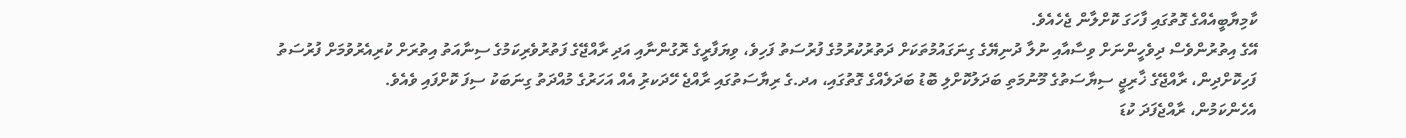ކާމިޔާބީއެއްގެ ގޮތުގައި ފާހަގަ ކޮށްލާން ޖެހެއެވެ.
އޭގެ އިތުރުންވެސް ދިވެހީންނަށް ވިސާއާއި ނުލާ ދުނިޔޭގެ ގިނަގައުމުތަކަށް ދަތުރުކުރުމުގެ ފުރުސަތު ފަހިވެ، ވިޔަފާރީގެ ރޮގުންނާއި އަދި ރާއްޖޭގެ ފަތުރުވެރިކަމުގެ ސިނާއަތު އިތުރަށް ކުރިއެރުވުމަށް ފުރުސަތު ފަހިކޮށްދިން، ރާއްޖޭގެ ޚާރިޖީ ސިޔާސަތުގެ މޫނުމަތި ބަދަލުކޮށްލި ބޮޑު ބަދަލެއްގެ ގޮތުގައި، އދ.ގެ ރިޔާސަތުގައި ރާއްޖެ ހޭދަކރިު އެއް އަހަރުގެ މުއްދަތު ގިނަބަކު ސިފަ ކޮށްފައި ވެއެވެ.
އެހެންކަމުން، ރާއްޖެފަދަ ކުޑަ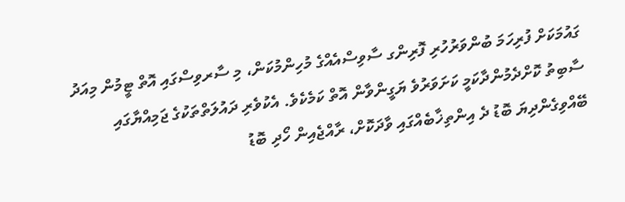ގައުމަކަށް ފުރިހަމަ ބުންވަރުހުރި ފޮރިންގ ސާވިސްއެއްގެ މުހިންމުކަން، މި ސާރވިސްގައި އޮތް ޓީމުން މިއަދު ސާބިތު ކޮށްދެމުންދާކަމީ ކަށަވަރުވެ ޔަގީންވާން އޮތް ކަމެކެވެ. އެކުވެރި ދައުލަތްތަކުގެ ޖަމިއްޔާގައި ބޭއްވިގެންދިޔަ ބޮޑު ދެ އިންތިޚާބެއްގައި ވާދަކޮށް، ރާއްޖެއިން ހޯދި ބޮޑު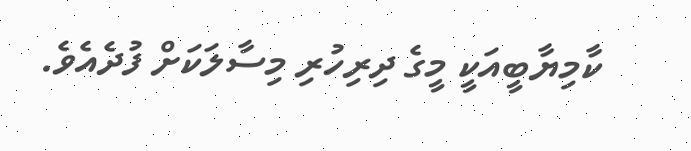ކާމިޔާބީއަކީ މީގެ ދިރިހުރި މިސާލަކަށް ފުދެއެވެ.